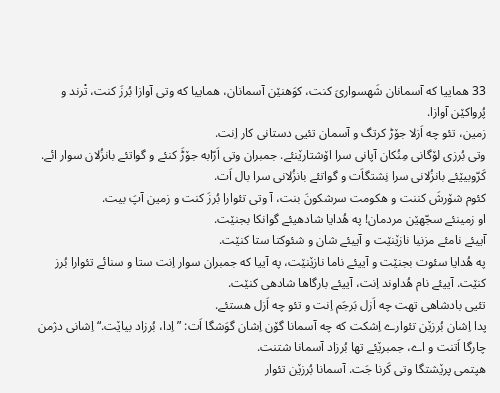33 هماییا که آسمانان شَهسواریَ کنت، کوَهنێن آسمانان، هماییا که وتی آوازا بُرزَ کنت، تْرند و پُرواکێن آوازا.
زمین، تئو چه اَزلا جۆڑ کرتگ و آسمان تئیی دستانی کار اِنت.
وتی بُرزی لۆگانی مِنُکان آپانی سرا اۆشتارێنئے. جمبران وتی اَرّابه جۆڑَ کنئے و گواتئے بانزُلان سوار ائے.
کَرّوبیێئے بانزُلانی سرا نِشتگاَت و گواتئے بانزُلانی سرا بال اَت.
کئوم شۆرشَ کننت و هکومت سرشکونَ بنت، آ وتی تئوارا بُرزَ کنت و زمین آپَ بیت.
او زمینئے سجّهێن مردمان! په هُدایا شادهیئے گوانکا بجنێت.
آییئے نامئے مزنیا نازێنێت و آییئے شان و شئوکتا ستا کنێت.
په هُدایا سئوت بجنێت و آییئے ناما نازێنێت، په آییا که جمبران سوار اِنت ستا و سنائے تئوارا بُرز کنێت. آییئے نام هُداوند اِنت، آییئے بارگاها شادهی کنێت.
تئیی بادشاهی تهت چه اَزل بَرجَم اِنت و تئو چه اَزل هستئے.
پدا اِشان بُرزێن تئوارے اِشکت که چه آسمانا گۆن اِشان گوَشگا اَت: ”اِدا، بُرزاد بیاێت.“ اِشانی دژمن چارگا اَتنت و اے، جمبرێئے تها بُرزاد آسمانا شتنت.
هپتمی پرێشتگا وتی کَرنا جَت. آسمانا بُرزێن تئوار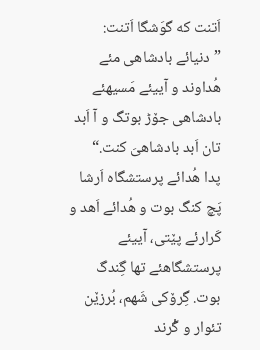اَتنت که گوَشگا اَتنت: ”دنیائے بادشاهی مئے هُداوند و آییئے مَسیهئے بادشاهی جۆڑ بوتگ و آ اَبد تان اَبد بادشاهیَ کنت.“
پدا هُدائے پرستشگاه اَرشا پَچ کنگ بوت و هُدائے اَهد و کَرارئے پێتی، آییئے پرستشگاهئے تها گِندگ بوت. گِرۆکی شَهم، بُرزێن تئوار و گْرند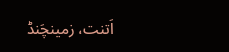اَتنت، زمینچَنڈ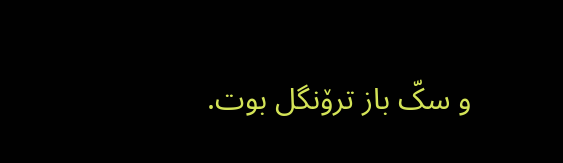و سکّ باز ترۆنگل بوت.